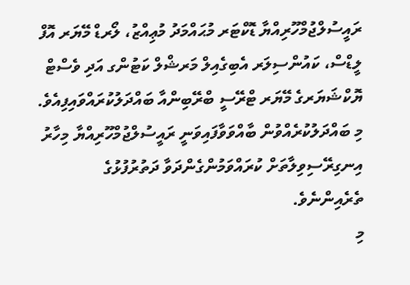ރައީސުލްޖުމްހޫރިއްޔާ ޑޮކްޓަރ މުޙައްމަދު މުޢިއްޒު، ލޯރޑް މޭޔަރ އޮފް ލީޑްސް، ކައުންސިލަރ އެބިގެއިލް މަރޝްލް ކަޓުންގ އަދި ވެސްޓް ޔޮކްޝަޔަރގެ މޭޔަރ ޓްރޭސީ ބްރޭބިންއާ ބައްދަލުކުރައްވައިފިއެވެ. މި ބައްދަލުކުރެއްވުން ބާއްވަވާފައިވަނީ ރައީސުލްޖުމްހޫރިއްޔާ މިހާރު އިނގިރޭސިވިލާތަށް ކުރައްވަމުންގެންދަވާ ދަތުރުފުޅުގެ ތެރެއިންނެވެ.
މި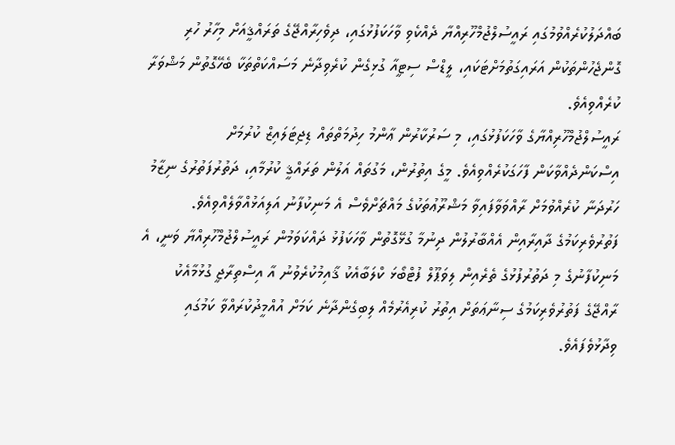ބައްދަލުކުރެއްވުމުގައި ރައީސުލްޖުމްހޫރިއްޔާ ދެއްކެވި ވާހަކަފުޅުގައި، ދިވެހިރާއްޖޭގެ ތަރައްޤީއަށް މިހާރު ހުރި ގޮންޖެހުންތަކުން އަރައިގަތުމަށްޓަކައި، ލީޑްސް ސިޓީއާ ގުޅިގެން ކުރެވިދާނެ މަސައްކަތްތަކާ ބެހޭގޮތުން މަޝްވަރާ ކުރެއްވިއެވެ.
ރައީސުލްޖުމްހޫރިއްޔާގެ ވާހަކަފުޅުގައި، މި ސަރުކާރުން ޢާންމު ހިދުމަތްތައް ޑިޖިޓަލައިޒް ކުރުމަށް އިސްކަންދެއްވާކަން ފާހަގަކުރެއްވިއެވެ. މީގެ އިތުރުން، މަގުތައް އަލުން ތަރައްޤީ ކުރުމާއި، ދަތުރުފަތުރުގެ ނިޒާމު ހަރުދަނާ ކުރެއްވުމަށް ރާއްވަވާފައިވާ މަޝްރޫޢުތަކުގެ މައްޗަށްވެސް އެ މަނިކުފާނު އަލިއަޅުއްވާލެއްވިއެވެ.
ފަތުރުވެރިކަމުގެ ދާއިރާއިން އެއްބާރުލުން ދިނުމާ ގުޅޭގޮތުން ވާހަކަފުޅު ދައްކަވަމުން ރައީސުލްޖުމްހޫރިއްޔާ ވަނީ، އެ މަނިކުފާނުގެ މި ދަތުރުފުޅުގެ ތެރެއިން ލިވަޕޫލް ފުޓްބޯޅަ ކްލަބާއެކު ޤާއިމުކުރެވުނު އާ އިސްތިރާޖީ ގުޅުމާއެކު ރާއްޖޭގެ ފަތުރުވެރިކަމުގެ ސިނާޢަތަށް އިތުރު ކުރިއެރުމެއް ލިބިގެންދާނެ ކަމަށް އުއްމީދުކުރައްވާ ކަމުގައި ވިދާޅުވެފައެވެ.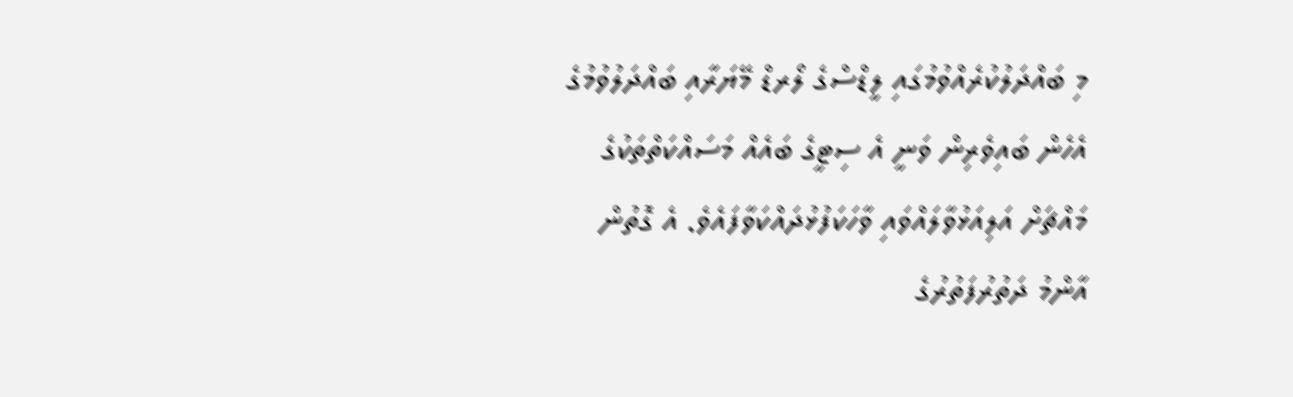މި ބައްދަލުކުރެއްވުމުގައި ލީޑްސްގެ ލޯރޑް މޭޔަރާއި ބައްދަލުވުމުގެ އެހެން ބައިވެރިން ވަނީ އެ ސިޓީގެ ބައެއް މަސައްކަތްތަކުގެ މައްޗަށް އަލިއަޅުވާލައްވައި ވާހަކަފުޅުދައްކަވާފައެވެ. އެ ގޮތުން އާންމު ދަތުރުފަތުރުގެ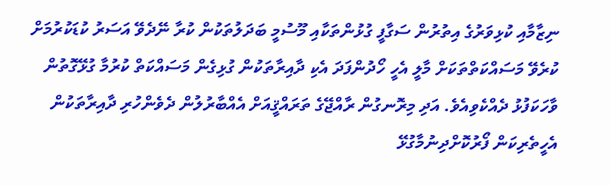ނިޒާމާއި ކުޅިވަރުގެ އިތުރުން ސަގާފީ ގުޅުންތަކާއި މޫސުމީ ބަދަލުތަކުން ކުރާ ނޭދެވޭ އަސަރު ކުޑަކުރުމަށް ކުރެވޭ މަސައްކަތްތަކަށް މާލީ އެހީ ހޯދުންފަދަ އެކި ދާއިރާތަކުން ގުޅިގެން މަސައްކަތް ކުރުމާ ގުޅޭގޮތުން ވާހަކަފުޅު ދެއްކެވިއެވެ. އަދި މިރޮނގުން ރާއްޖޭގެ ތަރައްޤީއަށް އެއްބާރުލުން ދެވެންހުރި ދާއިރާތަކުން އެހީތެރިކަން ފޯރުކޮށްދިނުމާގުޅޭ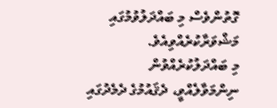ގޮތުންވެސް މި ބައްދަލުވުމުގައި މަޝްވަރާކުރެއްވިއެވެ.
މި ބައްދަލުކުރެއްވުން ނިންމަވާލެއްވީ، ދެޤައުމުގެ ދެމެދުގައި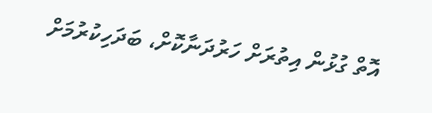އޮތް ގުޅުން އިތުރަށް ހަރުދަނާކޮށް، ބަދަހިކުރުމަށް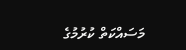މަސައްކަތް ކުރުމުގެ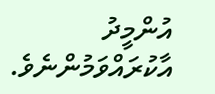އުންމީދު އާކުރައްވަމުންނެވެ.